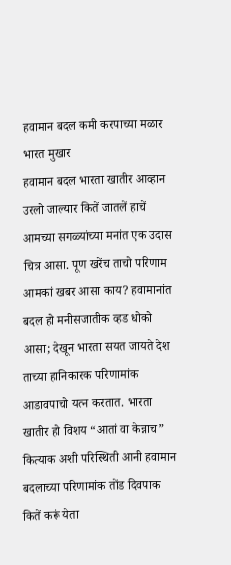हवामान बदल कमी करपाच्या मळार भारत मुखार
हवामान बदल भारता खातीर आव्हान उरलो जाल्यार कितें जातलें हाचें आमच्या सगळ्यांच्या मनांत एक उदास चित्र आसा. पूण खरेंच ताचो परिणाम आमकां खबर आसा काय? हवामानांत बदल हो मनीसजातीक व्हड धोको आसा; देखून भारता सयत जायते देश ताच्या हानिकारक परिणामांक आडावपाचो यत्न करतात. भारता खातीर हो विशय “आतां वा केन्नाच” कित्याक अशी परिस्थिती आनी हवामान बदलाच्या परिणामांक तोंड दिवपाक कितें करूं येता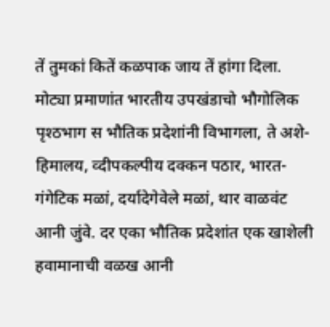तें तुमकां कितें कळपाक जाय तें हांगा दिला.
मोट्या प्रमाणांत भारतीय उपखंडाचो भौगोलिक पृश्ठभाग स भौतिक प्रदेशांनी विभागला, ते अशे- हिमालय, व्दीपकल्पीय दक्कन पठार, भारत-गंगेटिक मळां, दर्यादेगेवेले मळां, थार वाळवंट आनी जुंवे. दर एका भौतिक प्रदेशांत एक खाशेली हवामानाची वळख आनी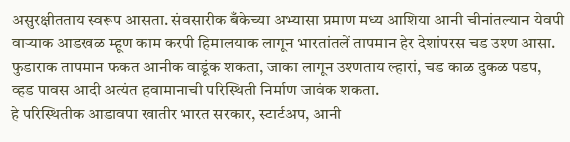असुरक्षीतताय स्वरूप आसता. संवसारीक बँकेच्या अभ्यासा प्रमाण मध्य आशिया आनी चीनांतल्यान येवपी वाऱ्याक आडखळ म्हूण काम करपी हिमालयाक लागून भारतांतलें तापमान हेर देशांपरस चड उश्ण आसा. फुडाराक तापमान फकत आनीक वाडूंक शकता, जाका लागून उश्णताय ल्हारां, चड काळ दुकळ पडप, व्हड पावस आदी अत्यंत हवामानाची परिस्थिती निर्माण जावंक शकता.
हे परिस्थितीक आडावपा खातीर भारत सरकार, स्टार्टअप, आनी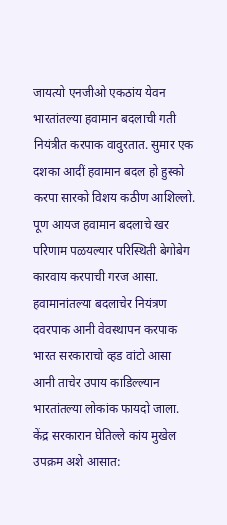जायत्यो एनजीओ एकठांय येवन भारतांतल्या हवामान बदलाची गती नियंत्रीत करपाक वावुरतात. सुमार एक दशका आदीं हवामान बदल हो हुस्को करपा सारको विशय कठीण आशिल्लो. पूण आयज हवामान बदलाचे खर परिणाम पळयल्यार परिस्थिती बेगोबेग कारवाय करपाची गरज आसा. हवामानांतल्या बदलाचेर नियंत्रण दवरपाक आनी वेवस्थापन करपाक भारत सरकाराचो व्हड वांटो आसा आनी ताचेर उपाय काडिल्ल्यान भारतांतल्या लोकांक फायदो जाला.
केंद्र सरकारान घेतिल्ले कांय मुखेल उपक्रम अशे आसात: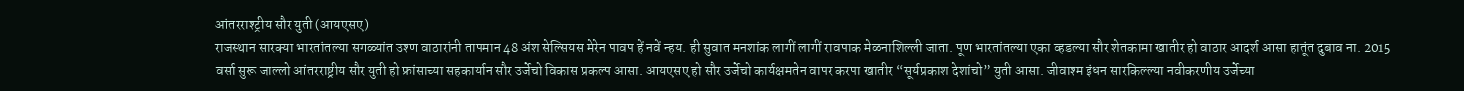आंतरराश्ट्रीय सौर युती (आयएसए)
राजस्थान सारक्या भारतांतल्या सगळ्यांत उश्ण वाठारांनी तापमान 48 अंश सेल्सियस मेरेन पावप हें नवें न्हय. ही सुवात मनशांक लागीं लागीं रावपाक मेळनाशिल्ली जाता. पूण भारतांतल्या एका व्हडल्या सौर शेतकामा खातीर हो वाठार आदर्श आसा हातूंत दुबाव ना. 2015 वर्सा सुरू जाल्लो आंतरराष्ट्रीय सौर युती हो फ्रांसाच्या सहकार्यान सौर उर्जेचो विकास प्रकल्प आसा. आयएसए हो सौर उर्जेचो कार्यक्षमतेन वापर करपा खातीर “सूर्यप्रकाश देशांचो” युती आसा. जीवाश्म इंधन सारकिल्ल्या नवीकरणीय उर्जेच्या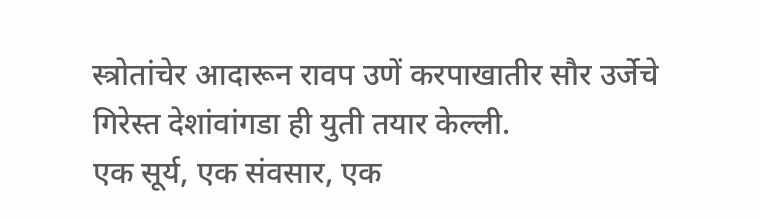स्त्रोतांचेर आदारून रावप उणें करपाखातीर सौर उर्जेचे गिरेस्त देशांवांगडा ही युती तयार केल्ली.
एक सूर्य, एक संवसार, एक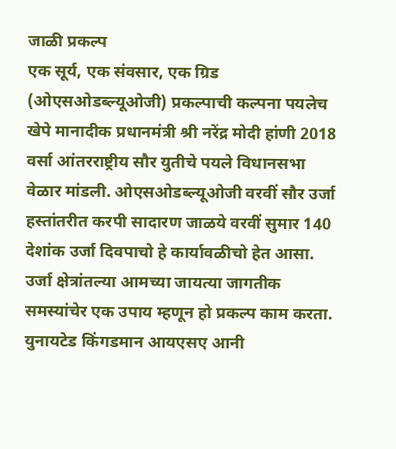जाळी प्रकल्प
एक सूर्य, एक संवसार, एक ग्रिड (ओएसओडब्ल्यूओजी) प्रकल्पाची कल्पना पयलेच खेपे मानादीक प्रधानमंत्री श्री नरेंद्र मोदी हांणी 2018 वर्सा आंतरराष्ट्रीय सौर युतीचे पयले विधानसभा वेळार मांडली. ओएसओडब्ल्यूओजी वरवीं सौर उर्जा हस्तांतरीत करपी सादारण जाळये वरवीं सुमार 140 देशांक उर्जा दिवपाचो हे कार्यावळीचो हेत आसा. उर्जा क्षेत्रांतल्या आमच्या जायत्या जागतीक समस्यांचेर एक उपाय म्हणून हो प्रकल्प काम करता. युनायटेड किंगडमान आयएसए आनी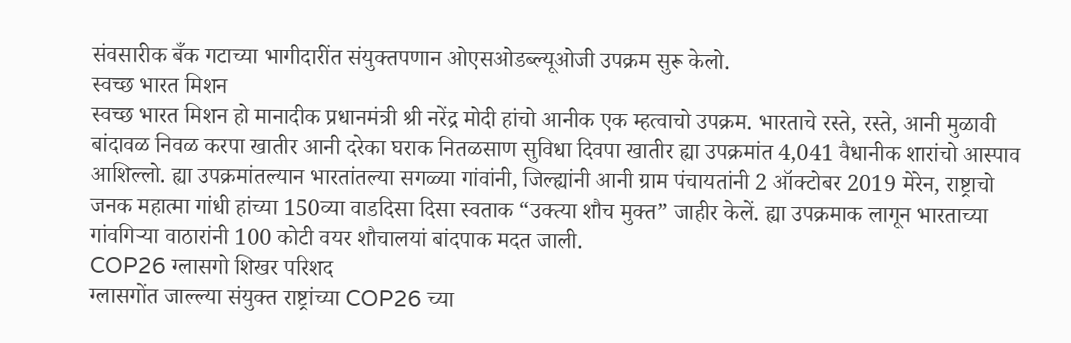संवसारीक बँक गटाच्या भागीदारींत संयुक्तपणान ओएसओडब्ल्यूओजी उपक्रम सुरू केलो.
स्वच्छ भारत मिशन
स्वच्छ भारत मिशन हो मानादीक प्रधानमंत्री श्री नरेंद्र मोदी हांचो आनीक एक म्हत्वाचो उपक्रम. भारताचे रस्ते, रस्ते, आनी मुळावी बांदावळ निवळ करपा खातीर आनी दरेका घराक नितळसाण सुविधा दिवपा खातीर ह्या उपक्रमांत 4,041 वैधानीक शारांचो आस्पाव आशिल्लो. ह्या उपक्रमांतल्यान भारतांतल्या सगळ्या गांवांनी, जिल्ह्यांनी आनी ग्राम पंचायतांनी 2 ऑक्टोबर 2019 मेरेन, राष्ट्राचो जनक महात्मा गांधी हांच्या 150व्या वाडदिसा दिसा स्वताक “उक्त्या शौच मुक्त” जाहीर केलें. ह्या उपक्रमाक लागून भारताच्या गांवगिऱ्या वाठारांनी 100 कोटी वयर शौचालयां बांदपाक मदत जाली.
COP26 ग्लासगो शिखर परिशद
ग्लासगोंत जाल्ल्या संयुक्त राष्ट्रांच्या COP26 च्या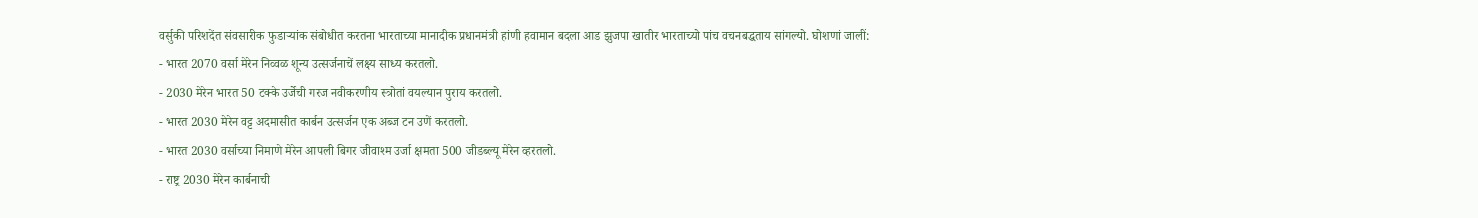वर्सुकी परिशदेंत संवसारीक फुडाऱ्यांक संबोधीत करतना भारताच्या मानादीक प्रधानमंत्री हांणी हवामान बदला आड झुजपा खातीर भारताच्यो पांच वचनबद्धताय सांगल्यो. घोशणां जालीं:
- भारत 2070 वर्सा मेरेन निव्वळ शून्य उत्सर्जनाचें लक्ष्य साध्य करतलो.
- 2030 मेरेन भारत 50 टक्के उर्जेची गरज नवीकरणीय स्त्रोतां वयल्यान पुराय करतलो.
- भारत 2030 मेरेन वट्ट अदमासीत कार्बन उत्सर्जन एक अब्ज टन उणें करतलो.
- भारत 2030 वर्साच्या निमाणे मेरेन आपली बिगर जीवाश्म उर्जा क्षमता 500 जीडब्ल्यू मेरेन व्हरतलो.
- राष्ट्र 2030 मेरेन कार्बनाची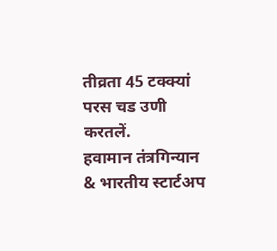तीव्रता 45 टक्क्यां परस चड उणी करतलें.
हवामान तंत्रगिन्यान & भारतीय स्टार्टअप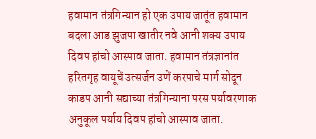हवामान तंत्रगिन्यान हो एक उपाय जातूंत हवामान बदला आड झुजपा खातीर नवे आनी शक्य उपाय दिवप हांचो आस्पाव जाता. हवामान तंत्रज्ञानांत हरितगृह वायूचें उत्सर्जन उणें करपाचे मार्ग सोदून काडप आनी सद्याच्या तंत्रगिन्याना परस पर्यावरणाक अनुकूल पर्याय दिवप हांचो आस्पाव जाता.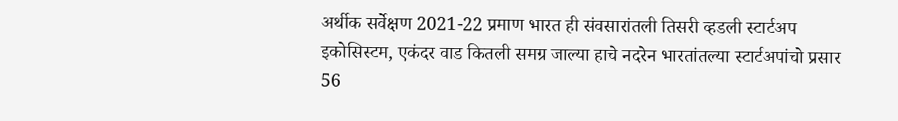अर्थीक सर्वेक्षण 2021-22 प्रमाण भारत ही संवसारांतली तिसरी व्हडली स्टार्टअप इकोसिस्टम, एकंदर वाड कितली समग्र जाल्या हाचे नदरेन भारतांतल्या स्टार्टअपांचो प्रसार 56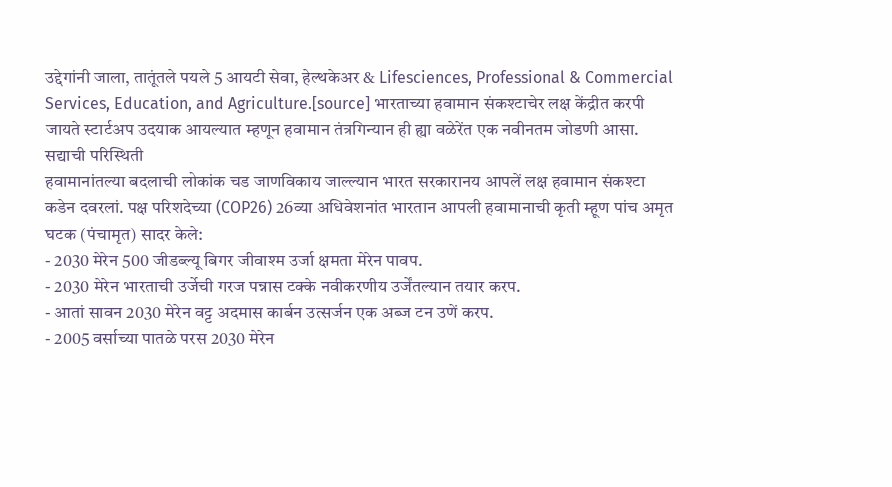उद्देगांनी जाला, तातूंतले पयले 5 आयटी सेवा, हेल्थकेअर & Lifesciences, Professional & Commercial Services, Education, and Agriculture.[source] भारताच्या हवामान संकश्टाचेर लक्ष केंद्रीत करपी जायते स्टार्टअप उदयाक आयल्यात म्हणून हवामान तंत्रगिन्यान ही ह्या वळेरेंत एक नवीनतम जोडणी आसा.
सद्याची परिस्थिती
हवामानांतल्या बदलाची लोकांक चड जाणविकाय जाल्ल्यान भारत सरकारानय आपलें लक्ष हवामान संकश्टा कडेन दवरलां. पक्ष परिशदेच्या (COP26) 26व्या अधिवेशनांत भारतान आपली हवामानाची कृती म्हूण पांच अमृत घटक (पंचामृत) सादर केले:
- 2030 मेरेन 500 जीडब्ल्यू बिगर जीवाश्म उर्जा क्षमता मेरेन पावप.
- 2030 मेरेन भारताची उर्जेची गरज पन्नास टक्के नवीकरणीय उर्जेंतल्यान तयार करप.
- आतां सावन 2030 मेरेन वट्ट अदमास कार्बन उत्सर्जन एक अब्ज टन उणें करप.
- 2005 वर्साच्या पातळे परस 2030 मेरेन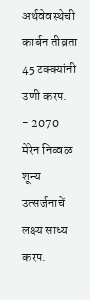अर्थवेवस्थेची कार्बन तीव्रता 45 टक्क्यांनी उणी करप.
- 2070 मेरेन निव्वळ शून्य उत्सर्जनाचें लक्ष्य साध्य करप.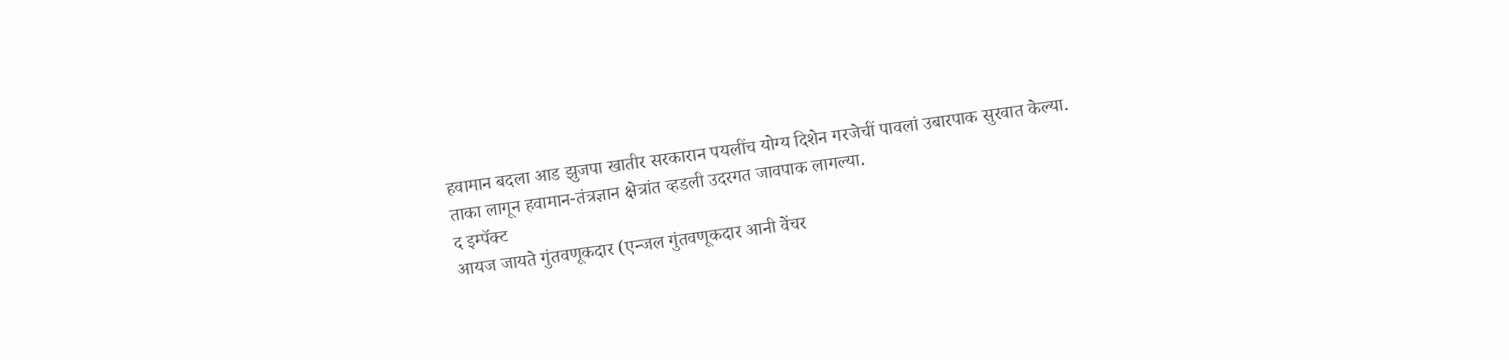हवामान बदला आड झुजपा खातीर सरकारान पयलींच योग्य दिशेन गरजेचीं पावलां उबारपाक सुरवात केल्या. ताका लागून हवामान-तंत्रज्ञान क्षेत्रांत व्हडली उदरगत जावपाक लागल्या.
द इम्पॅक्ट
आयज जायते गुंतवणूकदार (एन्जल गुंतवणूकदार आनी वेंचर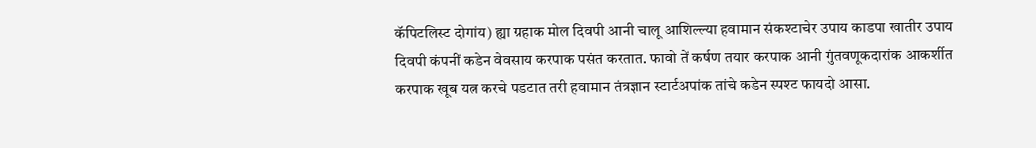कॅपिटलिस्ट दोगांय) ह्या ग्रहाक मोल दिवपी आनी चालू आशिल्ल्या हवामान संकश्टाचेर उपाय काडपा खातीर उपाय दिवपी कंपनीं कडेन वेवसाय करपाक पसंत करतात. फावो तें कर्षण तयार करपाक आनी गुंतवणूकदारांक आकर्शीत करपाक खूब यत्न करचे पडटात तरी हवामान तंत्रज्ञान स्टार्टअपांक तांचे कडेन स्पश्ट फायदो आसा.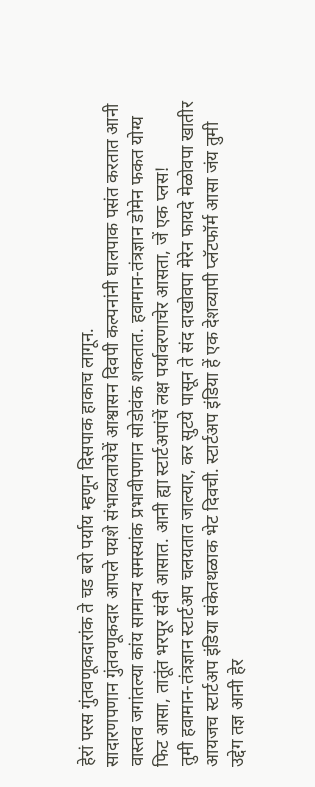हेरां परस गुंतवणूकदारांक ते चड बरो पर्याय म्हणून दिसपाक हाकाच लागून.
सादारणपणान गुंतवणूकदार आपले पयशे संभाव्यतायेचें आश्वासन दिवपी कल्पनांनी घालपाक पसंत करतात आनी वास्तव जगांतल्या कांय सामान्य समस्यांक प्रभावीपणान सोडोवंक शकतात. हवामान-तंत्रज्ञान डोमेन फकत योग्य फिट आसा, तातूंत भरपूर संदी आसात. आनी ह्या स्टार्टअपांचें लक्ष पर्यावरणाचेर आसता, जें एक प्लस!
तुमी हवामान-तंत्रज्ञान स्टार्टअप चलयतात जाल्यार, कर सुटये पासून ते संद दाखोवपा मेरेन फायदे मेळोवपा खातीर आयजच स्टार्टअप इंडिया संकेतथळाक भेट दिवची. स्टार्टअप इंडिया हें एक देशव्यापी प्लॅटफॉर्म आसा जंय तुमी उद्देग तज्ञ आनी हेर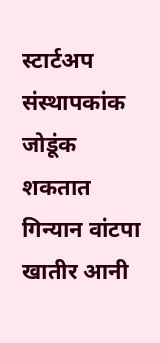स्टार्टअप संस्थापकांक जोडूंक शकतात गिन्यान वांटपा खातीर आनी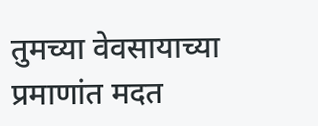तुमच्या वेवसायाच्या प्रमाणांत मदत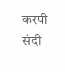करपी संदी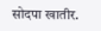सोदपा खातीर.